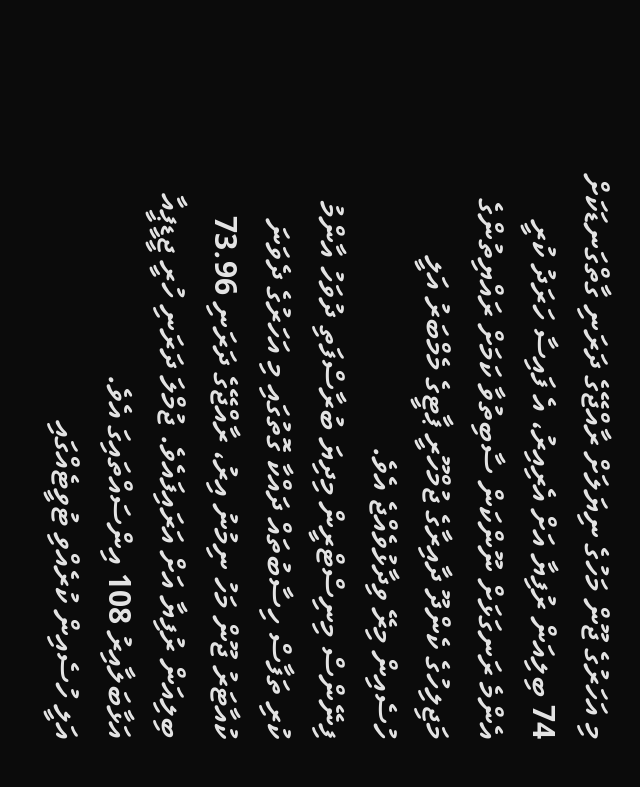މި އަހަރުގެ ޖޫން މަހުގެ ނިޔަލަށް ރާއްޖޭގެ ދަރަނި ގާތްގަނޑަކަށް 74 ބިލިއަން ރުފިޔާ އަށް އެރިއިރު، އެ ފައިސާ ހަރަދު ކުރީ އެންމެ ރަނގަޅަށް ނޫންކަން ސާބިތުވާ ކަމަށް ރައްޔިތުންގެ މަޖިލިހުގެ ކެންދޫ ދާއިރާގެ ޖުމްހޫރީ ޕާޓީގެ މެމްބަރު އަލީ ހުސެއިން މިރޭ ވިދާޅުވެއްޖެ އެވެ.
ފިނޭންސް މިނިސްޓްރީން މިދިޔަ ބުރާސްފަތި ދުވަހު އާންމު ކުރި ތަފާސް ހިސާބުތައް ދައްކާ ގޮތުގައި މި އަހަރުގެ ދެވަނަ ކުއާޓަރު ޖޫން މަހު ނިމުނު އިރު، ރާއްޖޭގެ ދަރަނި 73.96 ބިލިއަން ރުފިޔާ އަށް އަރައިފައެވެ. ޖުމްލަ ދަރަނި ހުރީ ޖީޑީޕީއާ އަޅާބަލާއިރު 108 އިންސައްތައިގަ އެވެ.
އަލީ ހުސެއިން ކުރެއްވި ޓުވީޓެއްގައި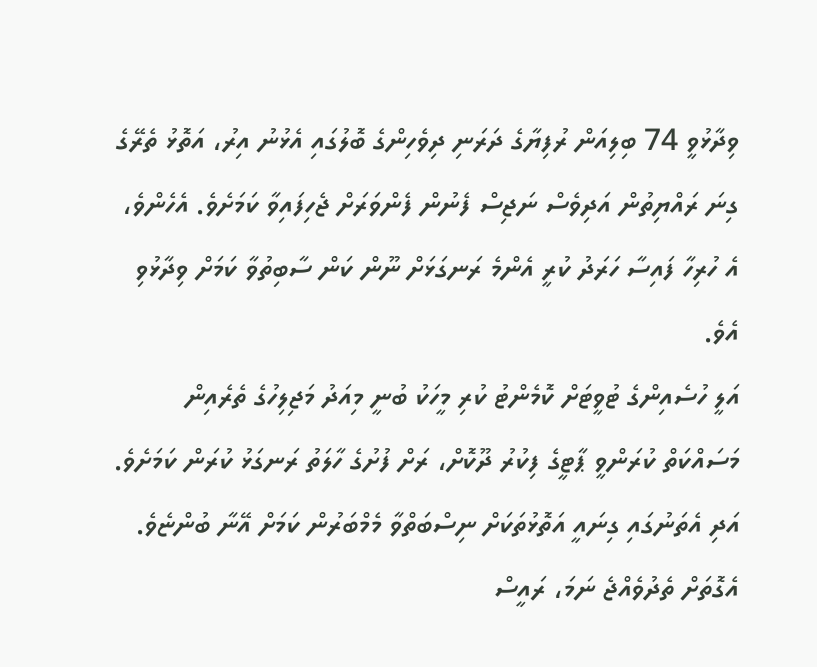ވިދާޅުވީ 74 ބިލިއަން ރުފިޔާގެ ދަރަނި ދިވެހިންގެ ބޮލުގައި އެޅުނު އިރު، އަތޮޅު ތެރޭގެ ގިނަ ރައްޔިތުން އަދިވެސް ނަޖިސް ފެނުން ފެންވަރަށް ޖެހިފައިވާ ކަމަށެވެ. އެހެންވެ، އެ ހުރިހާ ފައިސާ ހަރަދު ކުރީ އެންމެ ރަނގަޅަށް ނޫން ކަން ސާބިތުވާ ކަމަށް ވިދާޅުވި އެވެ.
އަލީ ހުސެއިންގެ ޓުވީޓަށް ކޮމެންޓު ކުރި މީހަކު ބުނީ މިއަދު މަޖިލިހުގެ ތެރެއިން މަސައްކަތް ކުރަންވީ ޕާޓީގެ ފިކުރު ދޫކޮށް، ރަށް ފުށުގެ ހާލަތު ރަނގަޅު ކުރަން ކަމަށެވެ. އަދި އެތަނުގައި ގިނައީ އަތޮޅުތަކަށް ނިސްބަތްވާ މެމްބަރުން ކަމަށް އޭނާ ބުންޏެވެ. އެގޮތަށް ތެދުވެއްޖެ ނަމަ، ރައީސް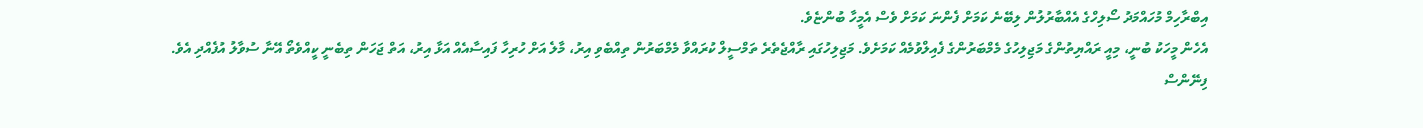އިބްރާހިމް މުހައްމަދު ސޯލިހްގެ އެއްބާރުލުން ލިބޭނެ ކަމަށް ފެންނަ ކަމަށް ވެސް އެމީހާ ބުންޏެވެ.
އެހެން މީހަކު ބުނީ، މިއީ ރައްޔިތުންގެ މަޖިލިހުގެ މެމްބަރުންގެ ފެއިލްވުމެއް ކަމަށެވެ. މަޖިލިހުގައި ރާއްޖެތެރެ ތަމްސީލް ކުރައްވާ މެމްބަރުން ތިއްބެވި އިރު، މާލެ އަށް ހުރިހާ ފައިސާއެއް އަޅާ އިރު، އަތް ޖަހަން ތިބެނީ ކީއްވެތޯ އޭނާ ސުވާލު އުފެއްދި އެވެ.
ފިނޭންސް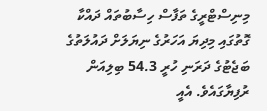މިނިސްޓްރީގެ ތަފާސް ހިސާބުތައް ދައްކާ ގޮތުގައި މިދިޔަ އަހަރުގެ ނިޔަލަށް ދައުލަތުގެ ބަޖެޓުގެ ދަރަނި ހުރީ 54.3 ބިލިއަން ރުފިޔާގައެވެ. އެއީ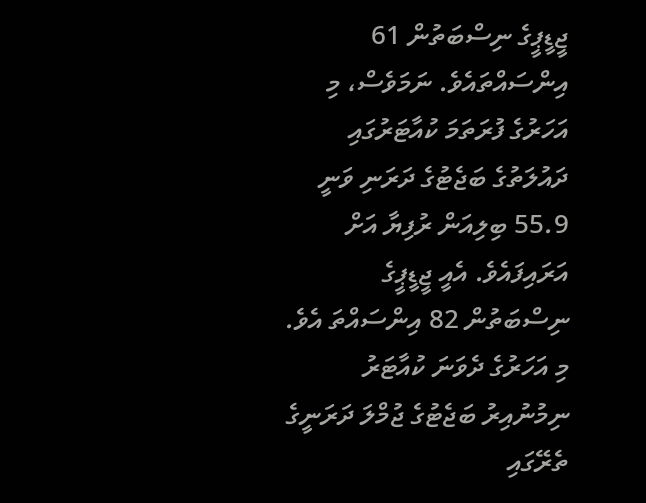ޖީޑީޕީގެ ނިސްބަތުން 61 އިންސައްތައެވެ. ނަމަވެސް، މި އަހަރުގެ ފުރަތަމަ ކުއާޓަރުގައި ދައުލަތުގެ ބަޖެޓުގެ ދަރަނި ވަނީ 55.9 ބިލިއަން ރުފިޔާ އަށް އަރައިފައެވެ. އެއީ ޖީޑީޕީގެ ނިސްބަތުން 82 އިންސައްތަ އެވެ.
މި އަހަރުގެ ދެވަނަ ކުއާޓަރު ނިމުނުއިރު ބަޖެޓުގެ ޖުމްލަ ދަރަނީގެ ތެރޭގައި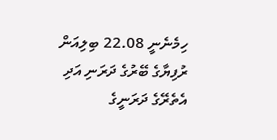ހިމެނެނީ 22.08 ބިލިއަން ރުފިޔާގެ ބޭރުގެ ދަރަނި އަދި އެތެރޭގެ ދަރަނީގެ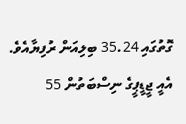ގޮތުގައި 35.24 ބިލިއަން ރުފިޔާއެވެ. އެއީ ޖީޑީޕީގެ ނިސްބަތުން 55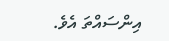އިންސައްތަ އެވެ.